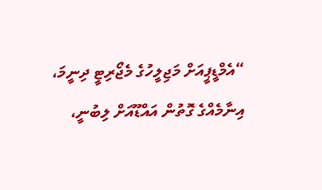“އެމްޑީޕީއަށް މަޖިލީހުގެ މެޖޯރިޓީ ދިނީމަ، އިނާމެއްގެ ގޮތުން އައްޑޫއަށް ލިބުނީ،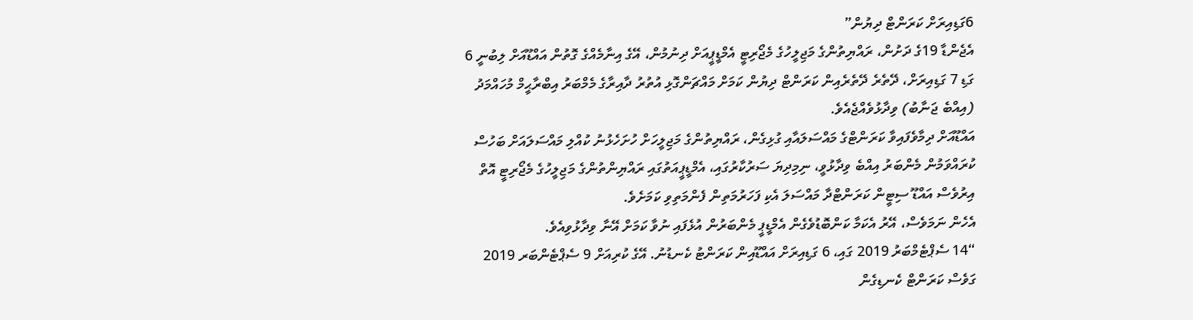6ގަޑިއިރަށް ކަރަންޓް ދިޔުން”
އެޖެންޑާ 19ގެ ދަށުން، ރައްޔިތުންގެ މަޖިލީހުގެ މެޖޯރިޓީ އެމްޑީޕީއަށް ދިނުމުން، އޭގެ އިނާމެއްގެ ގޮތުން އައްޑޫއަށް ލިބުނީ 6 ގަޑި 7 ގަޑިއިރަށް، ދޭތެރެ ދޭތެރެއިން ކަރަންޓް ދިޔުން ކަމަށް މައްޗަންގޮޅި އުތުރު ދާއިރާގެ މެމްބަރު އިބްރާޙީމް މުހައްމަދު (އިއްބެ ޖަނާބު) ވިދާޅުވެއްޖެއެވެ.
އައްޑޫއަށް ދިމާވެފައިވާ ކަރަންޓްގެ މައްސަލައާއި ގުޅިގެން، ރައްޔިތުންގެ މަޖިލީހަށް ހުށަހެޅުނު ކުއްލި މައްސަލައަށް ބަހުސް ކުރައްވަމުން މެންބަރު އިއްބެ ވިދާޅުވީ، ނިމިދިޔަ ސަރުކާރުގައި، އެމްޑީޕީއަތުގައި ރައްޔިންތުންގެ މަޖިލީހުގެ މެޖޯރިޓީ އޮތް އިރުވެސް އައްޑޫ ސިޓީން ކަރަންޓްދާ މައްސަލަ އެކި ފަހަރުމަތިން ފެންމަތިވި ކަމަށެވެ.
އެހެން ނަމަވެސް، އޭރު އެކަމާ ކަންބޮޑުވެގެން އެމްޑީޕީ މެންބަރުން އުޅެފައި ނުވާ ކަމަށް އޭނާ ވިދާޅުވިއެވެ.
“14 ސެޕްޓެމްބަރު 2019 ގައި، 6 ގަޑިއިރަށް އައްޑޫއިން ކަރަންޓު ކެނޑުނު. އޭގެ ކުރިއަށް 9 ސެޕްޓެންބަރ 2019 ގަވެސް ކަރަންޓް ކެނޑިގެން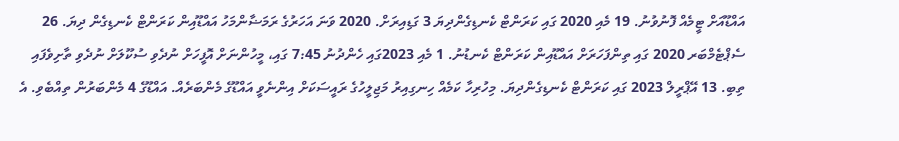އައްޑޫއަށް ޓީމެއް ފޮނުވުނު. 19 މެއި 2020 ގައި ކަރަންޓް ކެނޑިގެންދިޔަ 3 ގަޑިއިރަށް. 2020 ވަނަ އަހަރުގެ ރަމަޟާންމަހު އައްޑޫއިން ކަރަންޓް ކެނޑިގެން ދިޔަ. 26 ސެޕްޓެމްބަރ 2020 ގައި ތިންފަހަރަށް އައްޑޫއިން ކަރަންޓް ކެނޑުނު. 1 މެއި 2023ގައި ހެންދުނު 7:45 ގައި، މީހުންނަށް އޮފީހަށް ނުދެވި ސުކޫލަށް ނުދެވި ތާށިވެފައި ތިބި. 13 އޭޕްރީލް 2023 ގައި ކަރަންޓް ކެނޑިގެންދިޔަ. މިހުރިހާ ކަމެއް ހިނގިއިރު މަޖިލީހުގެ ރައީސަކަށް އިންނެވީ އައްޑޫގެ މެންބަރެއް. އައްޑޫގެ 4 މެންބަރުން ތިއްބެވި. އެ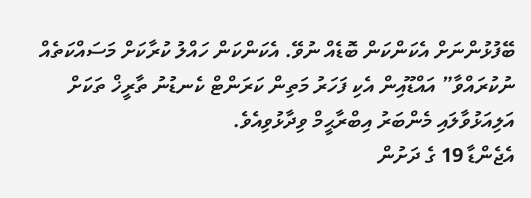ބޭފުޅުންނަށް އެކަންކަން ބޮޑެއް ނުވޭ. އެކަންކަން ހައްލު ކުރާކަށް މަސައްކަތެއް ނުކުރައްވާ” އައްޑޫއިން އެކި ފަހަރު މަތިން ކަރަންޓް ކެނޑުނު ތާރީޚް ތަކަށް އަލިއަޅުވާލައި މެންބަރު އިބްރާޙީމް ވިދާޅުވިއެވެ.
އެޖެންޑާ 19 ގެ ދަށުން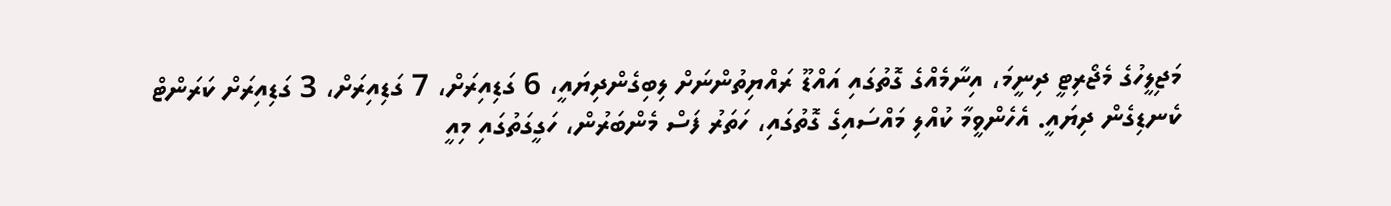މަޖިލީހުގެ މެޖޯރިޓީ ދިނީމަ، އިނާމެއްގެ ގޮތުގައި އައްޑޫ ރައްޔިތުންނަށް ލިބިގެންދިޔައީ، 6 ގަޑިއިރަށް، 7 ގަޑިއިރަށް، 3 ގަޑިއިރަށް ކަރަންޓް ކެނޑިގެން ދިޔައީ. އެހެންވީމާ ކުއްލި މައްސައިގެ ގޮތުގައި، ހަތަރު ފަސް މެންބަރުން، ހަގީގަތުގައި މިއީ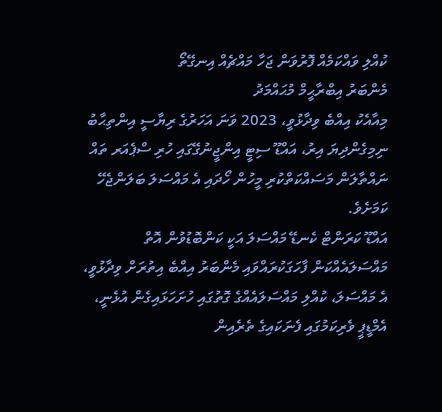ކުއްލި ވައްކަމެއް ފޮރުވަން ޖަހާ މައްޗެއް އިނގޭތޯ
މެންބަރު އިބްރާޙީމް މުޙައްމަދު
މިއާއެކު އިއްބެ ވިދާޅުވީ، 2023 ވަނަ އަހަރުގެ ރިޔާސީ އިންތިޙާބު ނިމިގެންދިޔަ އިރު، އައްޑޫ ސިޓީ އިންޖީނުގޭގައި ހުރި ސްޕެއަރ ތައް ނައްތާލަން މަސައްކަތްކުރި މީހުން ހޯދައި އެ މައްސަލަ ބަލަންޖެހޭ ކަމަށެވެ.
އައްޑޫ ކަރަންޓް ކެނޑޭ މައްސަލަ އަކީ ކަންބޮޑުވުން އޮތް މައްސަލައެއްކަން ފާހަގަކުރައްވައި މެންބަރު އިއްބެ އިތުރަށް ވިދާޅުވީ، އެ މައްސަލަ، ކުއްލި މައްސަލައެއްގެ ގޮތުގައި ހުށަހަޅައިގެން އުޅެނީ، އެމްޑީޕީ ވެރިކަމުގައި ފެނަކައިގެ ތެރެއިން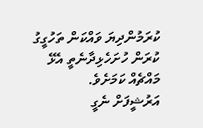ކުރަމުންދިޔަ ވައްކަން ތަހުގީގު ކުރަން ހުށަހެޅިދާނެތީ އެޅޭ މައްޗެއް ކަމަށެވެ.
އަރުޝީފަށް ނެގީ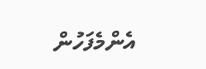އެންމެފަހުން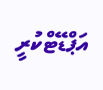އަޕްޑޭޓްކުރީ